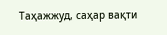Таҳажжуд, саҳар вақти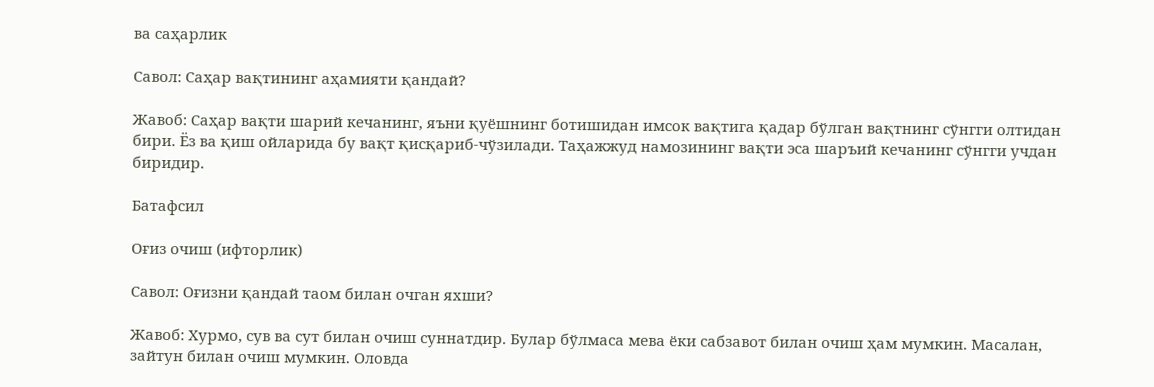ва саҳарлик

Савол: Саҳар вақтининг аҳамияти қандай?

Жавоб: Саҳар вақти шарий кечанинг, яъни қуёшнинг ботишидан имсок вақтига қадар бўлган вақтнинг сўнгги олтидан бири. Ёз ва қиш ойларида бу вақт қисқариб-чўзилади. Таҳажжуд намозининг вақти эса шаръий кечанинг сўнгги учдан биридир.

Батафсил

Оғиз очиш (ифторлик)

Савол: Оғизни қандай таом билан очган яхши?

Жавоб: Хурмо, сув ва сут билан очиш суннатдир. Булар бўлмаса мева ёки сабзавот билан очиш ҳам мумкин. Масалан, зайтун билан очиш мумкин. Оловда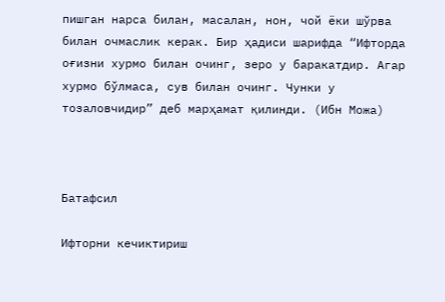пишган нарса билан, масалан, нон, чой ёки шўрва билан очмаслик керак. Бир ҳадиси шарифда “Ифторда оғизни хурмо билан очинг, зеро у баракатдир. Агар хурмо бўлмаса, сув билан очинг. Чунки у тозаловчидир” деб марҳамат қилинди. (Ибн Можа)



Батафсил

Ифторни кечиктириш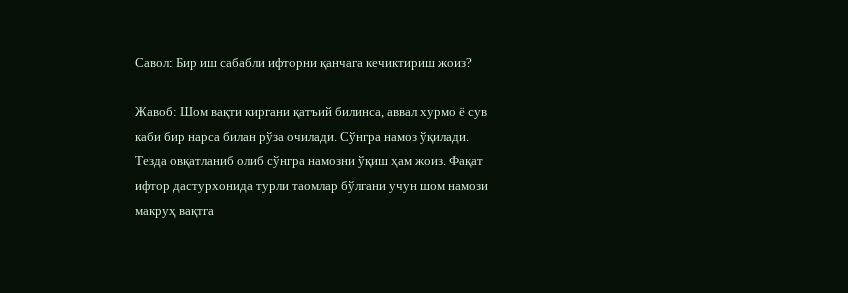Савол: Бир иш сабабли ифторни қанчага кечиктириш жоиз?

Жавоб: Шом вақти киргани қатъий билинса, аввал хурмо ё сув каби бир нарса билан рўза очилади. Сўнгра намоз ўқилади. Тезда овқатланиб олиб сўнгра намозни ўқиш ҳам жоиз. Фақат ифтор дастурхонида турли таомлар бўлгани учун шом намози макруҳ вақтга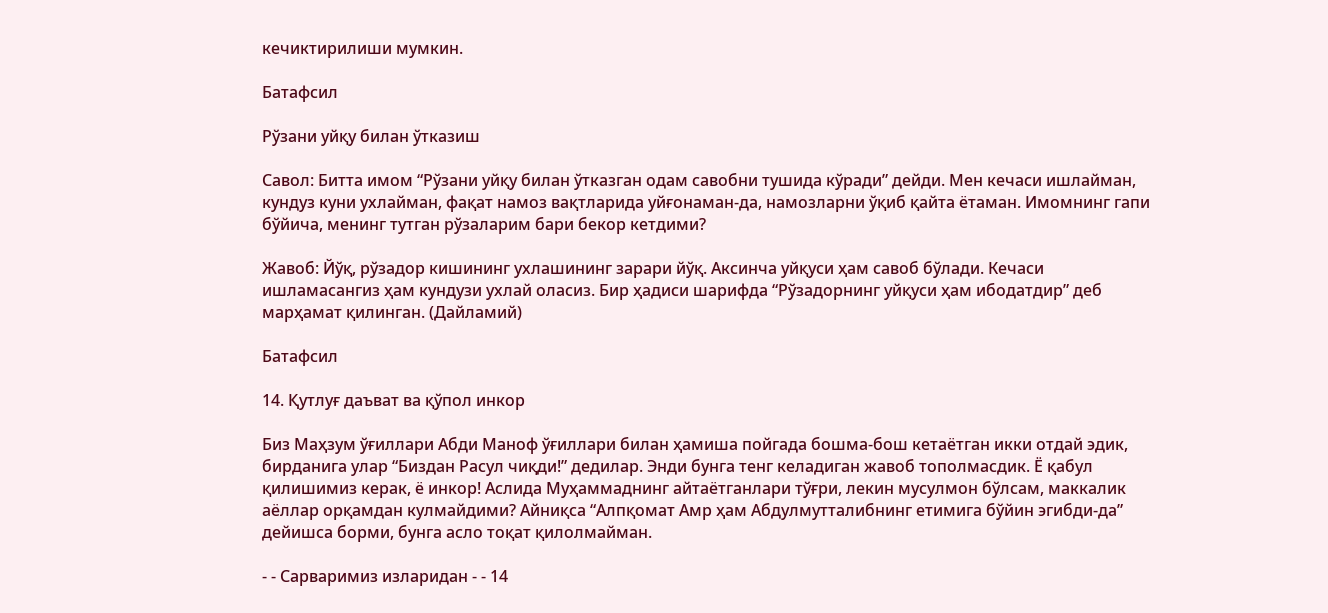кечиктирилиши мумкин.

Батафсил

Рўзани уйқу билан ўтказиш

Савол: Битта имом “Рўзани уйқу билан ўтказган одам савобни тушида кўради” дейди. Мен кечаси ишлайман, кундуз куни ухлайман, фақат намоз вақтларида уйғонаман-да, намозларни ўқиб қайта ётаман. Имомнинг гапи бўйича, менинг тутган рўзаларим бари бекор кетдими?

Жавоб: Йўқ, рўзадор кишининг ухлашининг зарари йўқ. Аксинча уйқуси ҳам савоб бўлади. Кечаси ишламасангиз ҳам кундузи ухлай оласиз. Бир ҳадиси шарифда “Рўзадорнинг уйқуси ҳам ибодатдир” деб марҳамат қилинган. (Дайламий)

Батафсил

14. Қутлуғ даъват ва қўпол инкор

Биз Маҳзум ўғиллари Абди Маноф ўғиллари билан ҳамиша пойгада бошма-бош кетаётган икки отдай эдик, бирданига улар “Биздан Расул чиқди!” дедилар. Энди бунга тенг келадиган жавоб тополмасдик. Ё қабул қилишимиз керак, ё инкор! Аслида Муҳаммаднинг айтаётганлари тўғри, лекин мусулмон бўлсам, маккалик аёллар орқамдан кулмайдими? Айниқса “Алпқомат Амр ҳам Абдулмутталибнинг етимига бўйин эгибди-да” дейишса борми, бунга асло тоқат қилолмайман.

- - Сарваримиз изларидан - - 14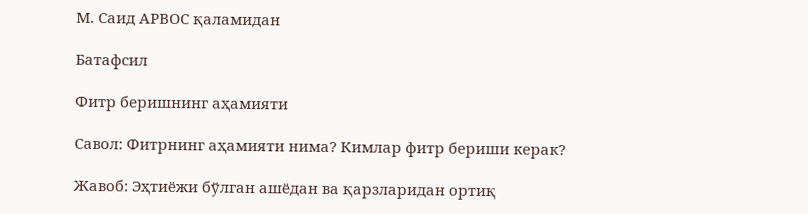М. Саид АРВОС қаламидан

Батафсил

Фитр беришнинг аҳамияти

Савол: Фитрнинг аҳамияти нима? Кимлар фитр бериши керак?

Жавоб: Эҳтиёжи бўлган ашёдан ва қарзларидан ортиқ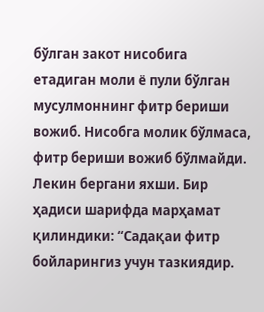бўлган закот нисобига етадиган моли ё пули бўлган мусулмоннинг фитр бериши вожиб. Нисобга молик бўлмаса, фитр бериши вожиб бўлмайди. Лекин бергани яхши. Бир ҳадиси шарифда марҳамат қилиндики: “Садақаи фитр бойларингиз учун тазкиядир.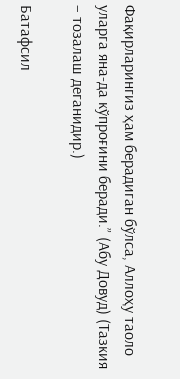Фақирларингиз ҳам берадиган бўлса, Аллоҳу таоло уларга яна-да кўпроғини беради.” (Абу Довуд) (Тазкия – тозалаш деганидир.)

Батафсил